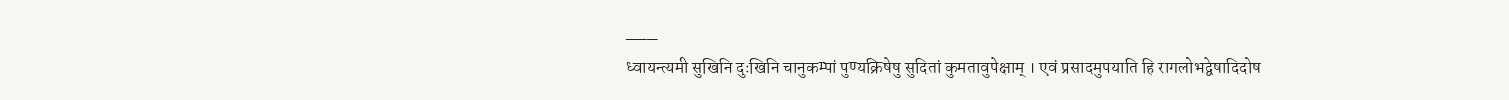___
ध्वायन्त्यमी सुखिनि दुःखिनि चानुकम्पां पुण्यक्रिषेषु सुदितां कुमतावुपेक्षाम् । एवं प्रसादमुपयाति हि रागलोभद्वेषादिदोष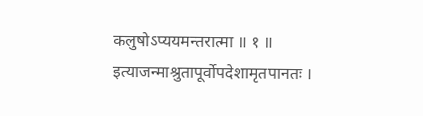कलुषोऽप्ययमन्तरात्मा ॥ १ ॥
इत्याजन्माश्रुतापूर्वोपदेशामृतपानतः ।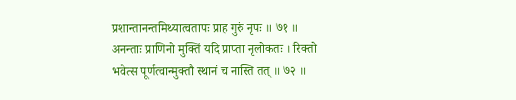प्रशान्तानन्तमिथ्यात्वतापः प्राह गुरुं नृपः ॥ ७१ ॥ अनन्ताः प्राणिनो मुक्तिं यदि प्राप्ता नृलोकतः । रिक्तो भवेत्स पूर्णत्वान्मुक्तौ स्थानं च नास्ति तत् ॥ ७२ ॥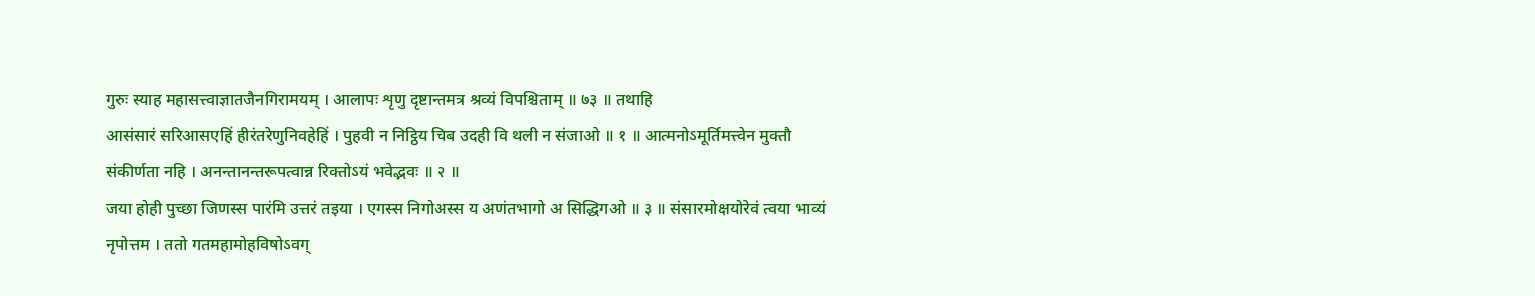गुरुः स्याह महासत्त्वाज्ञातजैनगिरामयम् । आलापः शृणु दृष्टान्तमत्र श्रव्यं विपश्चिताम् ॥ ७३ ॥ तथाहि
आसंसारं सरिआसएहिं हीरंतरेणुनिवहेहिं । पुहवी न निट्ठिय चिब उदही वि थली न संजाओ ॥ १ ॥ आत्मनोऽमूर्तिमत्त्वेन मुक्तौ संकीर्णता नहि । अनन्तानन्तरूपत्वान्न रिक्तोऽयं भवेद्भवः ॥ २ ॥
जया होही पुच्छा जिणस्स पारंमि उत्तरं तइया । एगस्स निगोअस्स य अणंतभागो अ सिद्धिगओ ॥ ३ ॥ संसारमोक्षयोरेवं त्वया भाव्यं नृपोत्तम । ततो गतमहामोहविषोऽवग्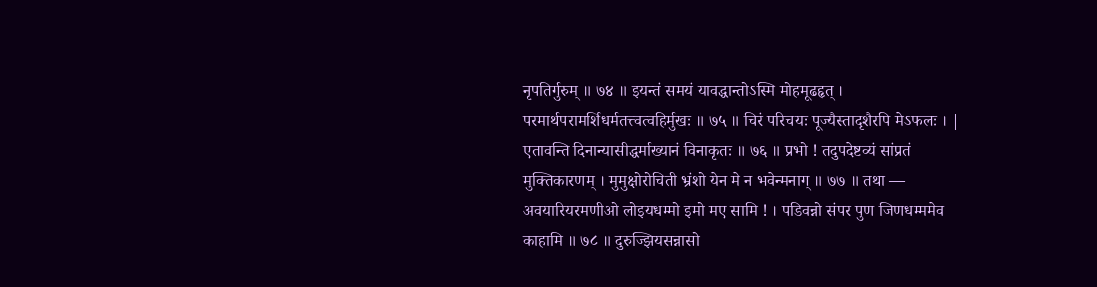नृपतिर्गुरुम् ॥ ७४ ॥ इयन्तं समयं यावद्धान्तोऽस्मि मोहमूढहृत् । परमार्थपरामर्शिधर्मतत्त्वत्वहिर्मुखः ॥ ७५ ॥ चिरं परिचयः पूज्यैस्तादृशैरपि मेऽफलः । | एतावन्ति दिनान्यासीद्धर्माख्यानं विनाकृतः ॥ ७६ ॥ प्रभो ! तदुपदेष्टव्यं सांप्रतं मुक्तिकारणम् । मुमुक्षोरोचिती भ्रंशो येन मे न भवेन्मनाग् ॥ ७७ ॥ तथा — अवयारियरमणीओ लोइयधम्मो इमो मए सामि ! । पडिवन्नो संपर पुण जिणधम्ममेव काहामि ॥ ७८ ॥ दुरुज्झियसन्नासो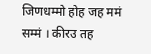जिणधम्मो होह जह ममं सम्मं । कीरउ तह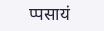प्पसायं